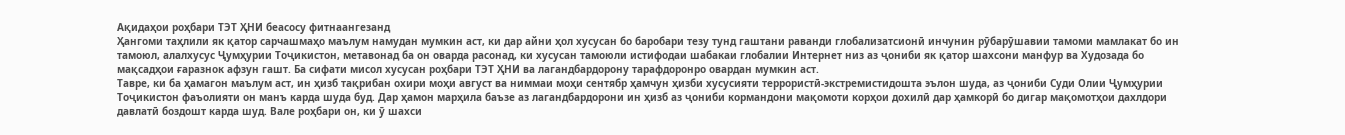Ақидаҳои роҳбари ТЭТ ҲНИ беасосу фитнаангезанд
Ҳангоми таҳлили як қатор сарчашмаҳо маълум намудан мумкин аст, ки дар айни ҳол хусусан бо баробари тезу тунд гаштани раванди глобализатсионӣ инчунин рӯбарӯшавии тамоми мамлакат бо ин тамоюл, алалхусус Ҷумҳурии Тоҷикистон, метавонад ба он оварда расонад, ки хусусан тамоюли истифодаи шабакаи глобалии Интернет низ аз ҷониби як қатор шахсони манфур ва Худозада бо мақсадҳои ғаразнок афзун гашт. Ба сифати мисол хусусан роҳбари ТЭТ ҲНИ ва лагандбардорону тарафдоронро овардан мумкин аст.
Тавре, ки ба ҳамагон маълум аст, ин ҳизб тақрибан охири моҳи август ва ниммаи моҳи сентябр ҳамчун ҳизби хусусияти террористӣ-экстремистидошта эълон шуда, аз ҷониби Суди Олии Ҷумҳурии Тоҷикистон фаъолияти он манъ карда шуда буд. Дар ҳамон марҳила баъзе аз лагандбардорони ин ҳизб аз ҷониби кормандони мақомоти корҳои дохилӣ дар ҳамкорӣ бо дигар мақомотҳои дахлдори давлатӣ боздошт карда шуд. Вале роҳбари он, ки ӯ шахси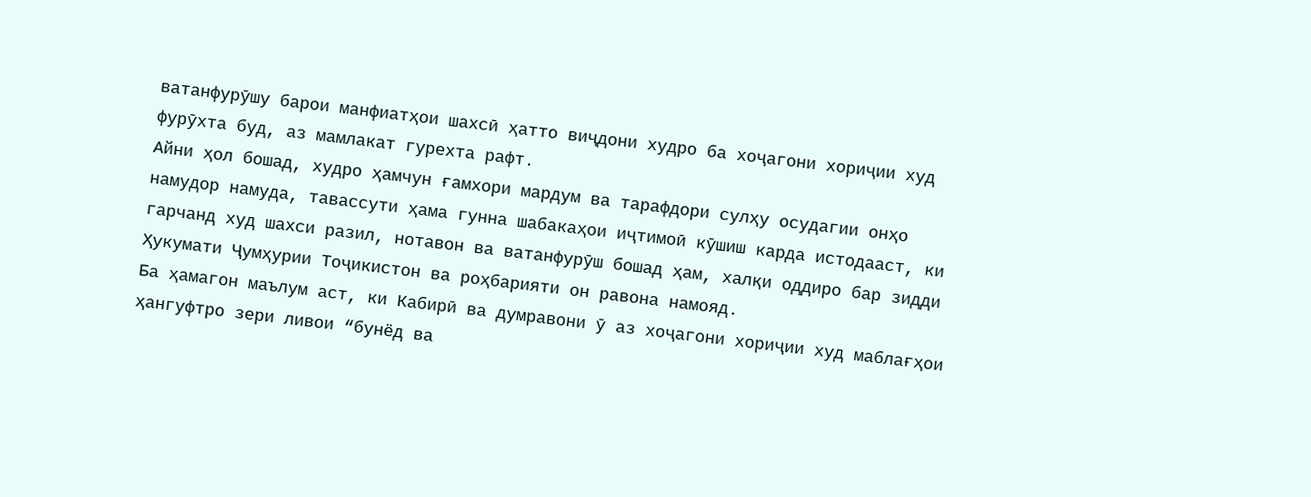ватанфурӯшу барои манфиатҳои шахсӣ ҳатто виҷдони худро ба хоҷагони хориҷии худ фурӯхта буд, аз мамлакат гурехта рафт.
Айни ҳол бошад, худро ҳамчун ғамхори мардум ва тарафдори сулҳу осудагии онҳо намудор намуда, тавассути ҳама гунна шабакаҳои иҷтимоӣ кӯшиш карда истодааст, ки гарчанд худ шахси разил, нотавон ва ватанфурӯш бошад ҳам, халқи оддиро бар зидди Ҳукумати Ҷумҳурии Тоҷикистон ва роҳбарияти он равона намояд.
Ба ҳамагон маълум аст, ки Кабирӣ ва думравони ӯ аз хоҷагони хориҷии худ маблағҳои ҳангуфтро зери ливои “бунёд ва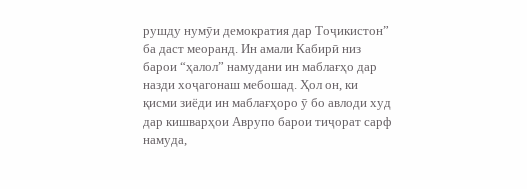рушду нумӯи демократия дар Тоҷикистон” ба даст меоранд. Ин амали Кабирӣ низ барои “ҳалол” намудани ин маблағҳо дар назди хоҷагонаш мебошад. Ҳол он, ки қисми зиёди ин маблағҳоро ӯ бо авлоди худ дар кишварҳои Аврупо барои тиҷорат сарф намуда,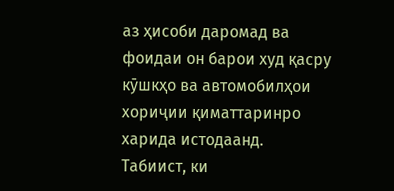аз ҳисоби даромад ва фоидаи он барои худ қасру кӯшкҳо ва автомобилҳои хориҷии қиматтаринро харида истодаанд.
Табиист, ки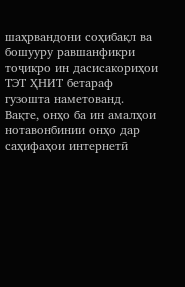шаҳрвандони соҳибақл ва бошууру равшанфикри тоҷикро ин дасисакориҳои ТЭТ ҲНИТ бетараф гузошта наметованд. Вақте, онҳо ба ин амалҳои нотавонбинии онҳо дар саҳифаҳои интернетӣ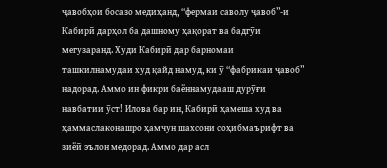ҷавобҳои босазо медиҳанд, “фермаи саволу ҷавоб”-и Кабирӣ дарҳол ба дашному ҳақорат ва бадгӯи мегузаранд. Худи Кабирӣ дар барномаи ташкилнамудаи худ қайд намуд, ки ӯ “фабрикаи ҷавоб” надорад. Аммо ин фикри баённамудааш дурӯғи навбатии ӯст! Илова бар ин, Кабирӣ ҳамеша худ ва ҳаммаслаконашро ҳамчун шахсони соҳибмаърифт ва зиёӣ эълон медорад. Аммо дар асл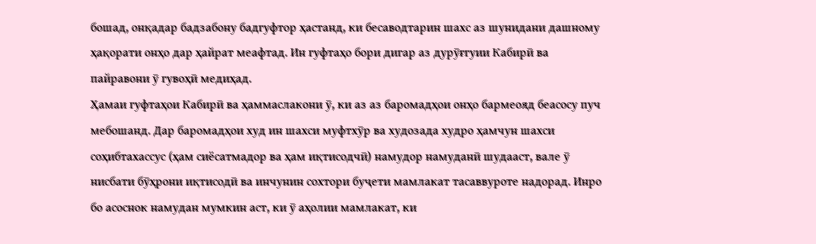бошад, онқадар бадзабону бадгуфтор ҳастанд, ки бесаводтарин шахс аз шунидани дашному ҳақорати онҳо дар ҳайрат меафтад. Ин гуфтаҳо бори дигар аз дурӯғгуии Кабирӣ ва пайравони ӯ гувоҳӣ медиҳад.
Ҳамаи гуфтаҳои Кабирӣ ва ҳаммаслакони ӯ, ки аз аз баромадҳои онҳо бармеояд беасосу пуч мебошанд. Дар баромадҳои худ ин шахси муфтхӯр ва худозада худро ҳамчун шахси соҳибтахассус (ҳам сиёсатмадор ва ҳам иқтисодчӣ) намудор намуданӣ шудааст, вале ӯ нисбати бӯҳрони иқтисодӣ ва инчунин сохтори буҷети мамлакат тасаввуроте надорад. Инро бо асоснок намудан мумкин аст, ки ӯ аҳолии мамлакат, ки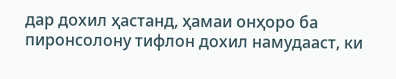дар дохил ҳастанд, ҳамаи онҳоро ба пиронсолону тифлон дохил намудааст, ки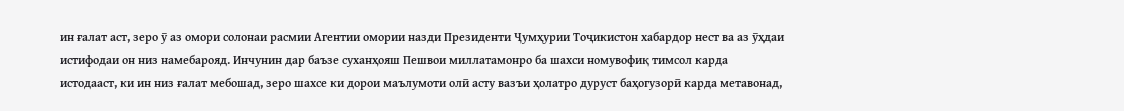ин ғалат аст, зеро ӯ аз омори солонаи расмии Агентии омории назди Президенти Ҷумҳурии Тоҷикистон хабардор нест ва аз ӯҳдаи истифодаи он низ намебарояд. Инчунин дар баъзе суханҳояш Пешвои миллатамонро ба шахси номувофиқ тимсол карда истодааст, ки ин низ ғалат мебошад, зеро шахсе ки дорои маълумоти олӣ асту вазъи ҳолатро дуруст баҳогузорӣ карда метавонад,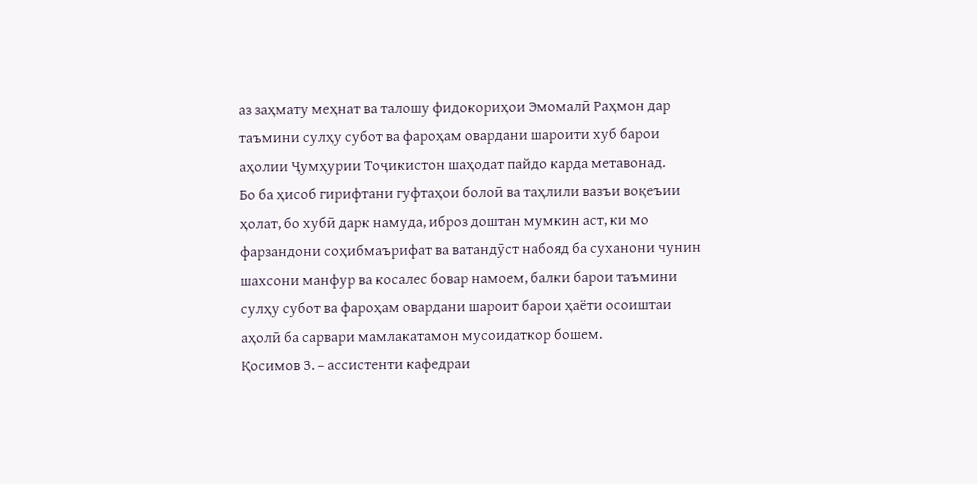аз заҳмату меҳнат ва талошу фидокориҳои Эмомалӣ Раҳмон дар таъмини сулҳу субот ва фароҳам овардани шароити хуб барои аҳолии Ҷумҳурии Тоҷикистон шаҳодат пайдо карда метавонад.
Бо ба ҳисоб гирифтани гуфтаҳои болоӣ ва таҳлили вазъи воқеъии ҳолат, бо хубӣ дарк намуда, иброз доштан мумкин аст, ки мо фарзандони соҳибмаърифат ва ватандӯст набояд ба суханони чунин шахсони манфур ва косалес бовар намоем, балки барои таъмини сулҳу субот ва фароҳам овардани шароит барои ҳаёти осоиштаи аҳолӣ ба сарвари мамлакатамон мусоидаткор бошем.
Қосимов З. – ассистенти кафедраи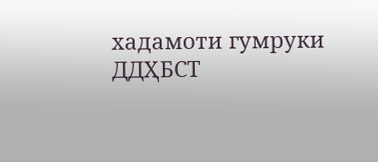хадамоти гумруки ДДҲБСТ